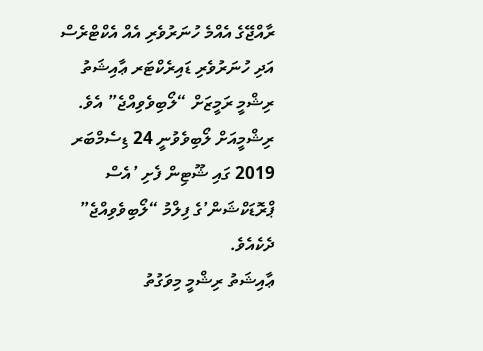ރާއްޖޭގެ އެއްމެ ހުނަރުވެރި އެއް އެކްޓްރެސް އަދި ހުނަރުވެރި ޑައިރެކްޓަރ ޢާއިޝަތު ރިޝްމީ ރަމީޒަށް “ލޯބިވެވިއްޖެ” އެވެ. ރިޝްމީއަށް ލޯބިވެވުނީ 24 ޑިސެމްބަރ 2019 ގައި ޝޫޓިން ފެށި ’އެސް ޕްރޮޑަކްޝަން’ގެ ފިލްމު “ލޯބިވެވިއްޖެ” ދެކެއެވެ.
ޢާއިޝަތު ރިޝްމީ މިވަގުތު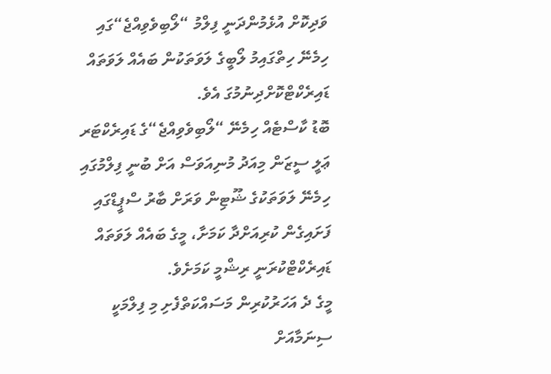ވަދިކޮށް އުޅެމުންދަނީ ފިލްމު “ލޯބިވެވިއްޖެ“ގައި ހިމެނޭ ހިތްގައިމު ލޯބީގެ ލަވަތަކުން ބައެއް ލަވަތައް ޑައިރެކްޓްކޮށްދިނުމުގަ އެވެ.
ބޮޑު ކާސްޓެއް ހިމެނޭ “ލޯބިވެވިއްޖެ“ގެ ޑައިރެކްޓަރ ޢަލީ ސީޒަން މިއަދު މުނިއަވަސް އަށް ބުނީ ފިލްމުގައި ހިމެނޭ ލަވަތަކުގެ ޝޫޓިން ވަރަށް ބާރު ސްޕީޑްގައި ފަށައިގެން ކުރިއަށްދާ ކަމަށާ، މީގެ ބައެއް ލަވަތައް ޑައިރެކްޓްކުރަނީ ރިޝްމީ ކަމަށެވެ.
މީގެ ދެ އަހަރުކުރިން މަސައްކަތްފެށި މި ފިލްމަކީ ސިނަމާއަށް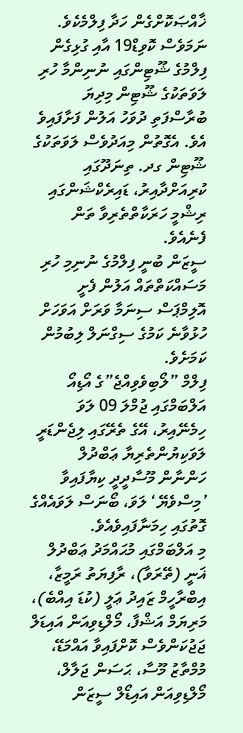ޚާއްޞަކޮށްގެން ހަދާ ފިލްމެކެވެ. ނަމަވެސް ކޮވިޑް19 އާއި ގުޅިގެން ފިލްމުގެ ޝޫޓިންގައި ނުނިންމާ ހުރި ލަވަތަކުގެ ޝޫޓިން މިދިޔަ ބުރާސްފަތި ދުވަހު އަލުން ފަށާފައިވެ އެވެ. އެގޮތުން މިއަދުވެސް ލަވަތަކުގެ ޝޫޓިން ގދ. ތިނަދޫގައި ކުރިއަށްދާއިރު، ޑައިރެކްޝަންގައި ރިޝްމީ ހަރަކާތްތެރިވާ ތަން ފެނެއެވެ.
ސީޒަން ބުނީ ފިލްމުގެ ނުނިމި ހުރި މަސައްކަތްތައް އަލުން ފެށީ އޮލިމްޕަސް ސިނަމާ ވަރަށް އަވަހަށް ހުޅުވާނެ ކަމުގެ ސިގްނަލް ލިބުމުން ކަމަށެވެ.
ފިލްމް ”ލޯބިވެވިއްޖެ”ގެ އޯޑިއޯ އަލްބަމްގައި ޖުމްލަ 09 ލަވަ ހިމެނޭއިރު، އޭގެ ތެރޭގައި ލިޖެންޑަރީ ލަވަކިޔުންތެރިޔާ ޢަބްދުލް ހަންނާން މޫސާދީދީ ކިޔާފައިވާ ’މިސްވެޔޭ‘ ލަވަ، ބޯނަސް ލަވައެއްގެ ގޮތުގައި ހިމަނާފައިވެއެވެ.
މި އަލްބަމްގައި މުޙައްމަދު ޢަބްދުލް ޣަނީ (ތޭރަވާ)، ރާފިޔަތު ރަމީޒާ، އިބްރާހީމް ޒައިދު ޢަލީ (ކުޑަ އިއްބެ)، މަރިޔަމް އަޝްފާ، މޯލްޑިވިއަން އައިޑަލް ޖަޖުކަންވެސް ކޮށްފައިވާ އައްމަޑޭ، މުމްތާޒު މޫސާ، ޙަސަން ޖަލާލް، މޯލްޑިވިއަން އައިޑޯލް ސީޒަން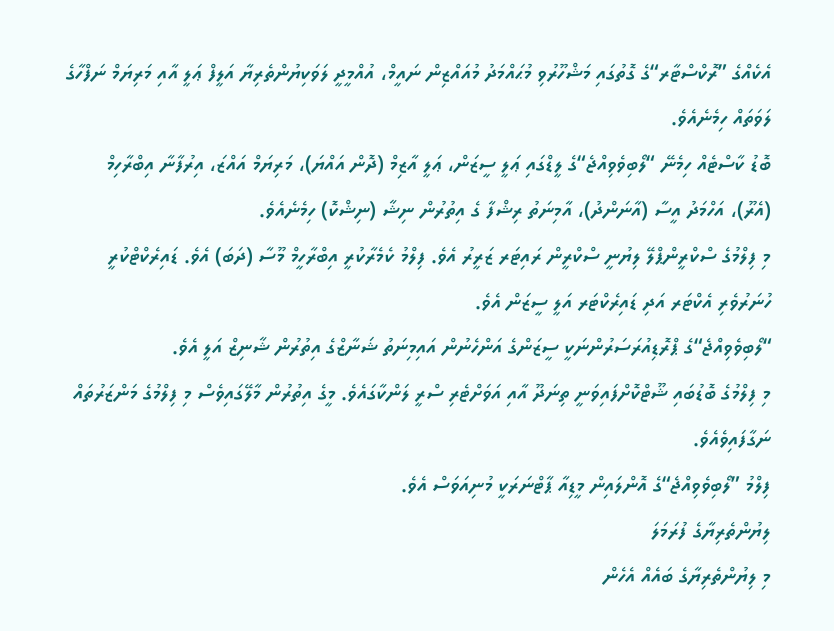އެކެއްގެ ”ރޮކްސްޓާރ“ގެ ގޮތުގައި މަޝްހޫރުވި މުޙައްމަދު މުއައްޒިން ނައީމް، އުއްމީދީ ލަވަކިޔުންތެރިޔާ އަލީފް ޢަލީ އާއި މަރިޔަމް ނަފްހާގެ ލަވަތައް ހިމެނެއެވެ.
ބޮޑު ކާސްޓެއް ހިމެނޭ “ލޯބިވެވިއްޖެ“ގެ ލީޑްގައި ޢަލީ ސީޒަން، ޢަލީ އާޒިމް (ދޮން އައްޔަ)، މަރިޔަމް އައްޒަ، އިރުފާނާ އިބްރާހިމް (އެރޫ)، އަހްމަދު އީސާ (އާނަންދު)، އާމިނަތު ރިޝްފާ ގެ އިތުރުން ނިޝާ (ނިޝްކޮ) ހިމެނެއެވެ.
މި ފިލްމުގެ ސްކްރީންޕްލޭ ލިޔުނީ ސްކްރީން ރައިޓަރ ޒަރީރު އެވެ. ފިލްމު ކެމެރާކުރީ އިބްރާހީމް މޫސާ (ދަބަ) އެވެ. ޑައިރެކްޓްކުރީ ހުނަރުވެރި އެކްޓަރ އަދި ޑައިރެކްޓަރ އަލީ ސީޒަން އެވެ.
“ލޯބިވެވިއްޖެ“ގެ ޕްރޮޑިއުރަސަރުންނަކީ ސީޒަންގެ އަންހެނުން އައިމިނަތު ޝަނާޒްގެ އިތުރުން ޝާނިޒް އަލީ އެވެ.
މި ފިލްމުގެ ބޮޑުބައި ޝޫޓްކޮށްފައިވަނީ ތިނަދޫ އާއި އަވަށްޓެރި ސްރީ ލަންކާގައެވެ. މީގެ އިތުރުން މާލޭގައިވެސް މި ފިލްމުގެ މަންޒަރުތައް ނަގާފައިވެއެވެ.
ފިލްމު ”ލޯބިވެވިއްޖެ“ގެ އޮންލައިން މީޑިއާ ޕާޓްނަރަކީ މުނިއަވަސް އެވެ.
ލިޔުންތެރިޔާގެ ފުރަމަލަ
މި ލިޔުންތެރިޔާގެ ބައެއް އެހެން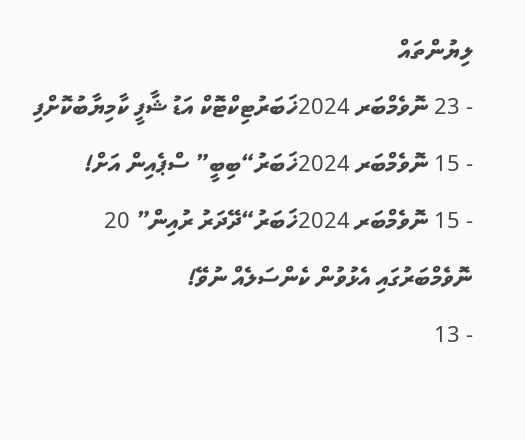ލިޔުންތައް
- 23 ނޮވެމްބަރ 2024ޚަބަރުޓިކްޓޮކް އަޑު ޝާފީ ކާމިޔާބުކޮށްފި
- 15 ނޮވެމްބަރ 2024ޚަބަރު“ބިބީ” ސްޕެއިން އަށް!
- 15 ނޮވެމްބަރ 2024ޚަބަރު“ދޭދަރު ރުއިން” 20 ނޮވެމްބަރުގައި އެޅުވުން ކެންސަލެއް ނުވޭ!
- 13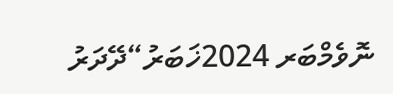ނޮވެމްބަރ 2024ޚަބަރު“ދޭދަރު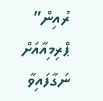ރުއިން” ޕްރިމިއާއަށް ނަގާފައިވާ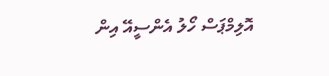އޮލިމްޕަސް ހޯލު އެންސީއޭ އިން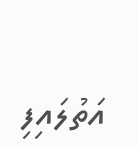އަތުލައިފި